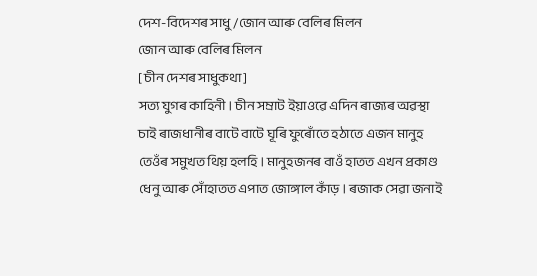দেশ-বিদেশৰ সাধু/জোন আৰু বেলিৰ মিলন
জোন আৰু বেলিৰ মিলন
[ চীন দেশৰ সাধুকথা ]
সত্য যুগৰ কাহিনী। চীন সম্রাট ইয়াওৱে এদিন ৰাজ্যৰ অৱস্থা চাই ৰাজধানীৰ বাটে বাটে ঘূৰি ফুৰোঁতে হঠাতে এজন মানুহ তেওঁৰ সমুখত থিয় হলহি। মানুহজনৰ বাওঁ হাতত এখন প্রকাণ্ড ধেনু আৰু সোঁহাতত এপাত জোঙ্গাল কাঁড়। ৰজাক সেৱা জনাই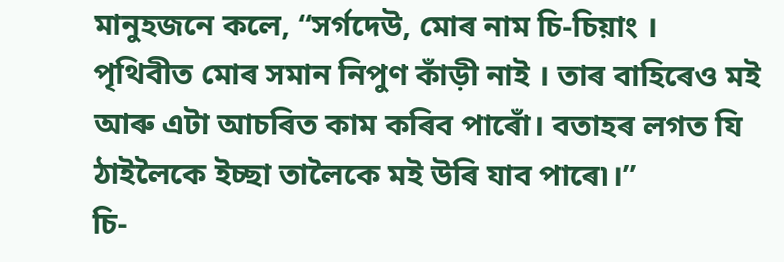মানুহজনে কলে, “সৰ্গদেউ, মোৰ নাম চি-চিয়াং । পৃথিবীত মোৰ সমান নিপুণ কাঁড়ী নাই । তাৰ বাহিৰেও মই আৰু এটা আচৰিত কাম কৰিব পাৰোঁ। বতাহৰ লগত যি ঠাইলৈকে ইচ্ছা তালৈকে মই উৰি যাব পাৰে৷।”
চি-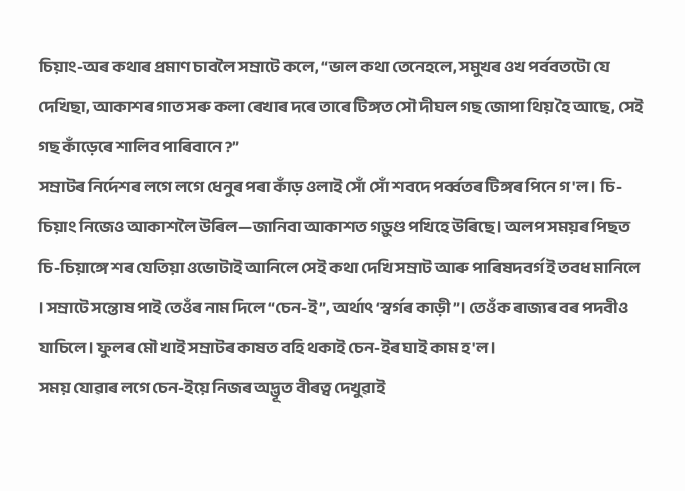চিয়াং-অৰ কথাৰ প্ৰমাণ চাবলৈ সম্রাটে কলে, “ভাল কথা তেনেহলে, সমুখৰ ওখ পৰ্ববতটো যে দেখিছা, আকাশৰ গাত সৰু কলা ৰেখাৰ দৰে তাৰে টিঙ্গত সৌ দীঘল গছ জোপা থিয় হৈ আছে, সেই গছ কাঁড়েৰে শালিব পাৰিবানে ?”
সম্ৰাটৰ নিৰ্দেশৰ লগে লগে ধেনুৰ পৰা কাঁড় ওলাই সোঁ সোঁ শবদে পর্ব্বতৰ টিঙ্গৰ পিনে গ'ল। চি-চিয়াং নিজেও আকাশলৈ উৰিল—জানিবা আকাশত গড়ুণ্ড পখিহে উৰিছে। অলপ সময়ৰ পিছত চি-চিয়াঙ্গে শৰ যেতিয়া ওভোটাই আনিলে সেই কথা দেখি সম্রাট আৰু পাৰিষদবর্গ ই তবধ মানিলে । সম্রাটে সন্তোষ পাই তেওঁৰ নাম দিলে “চেন-ই”, অর্থাৎ ‘স্বৰ্গৰ কাড়ী”। তেওঁক ৰাজ্যৰ বৰ পদবীও যাচিলে। ফুলৰ মৌ খাই সম্ৰাটৰ কাষত বহি থকাই চেন-ইৰ ঘাই কাম হ'ল।
সময় যোৱাৰ লগে চেন-ইয়ে নিজৰ অদ্ভূত বীৰত্ব দেখুৱাই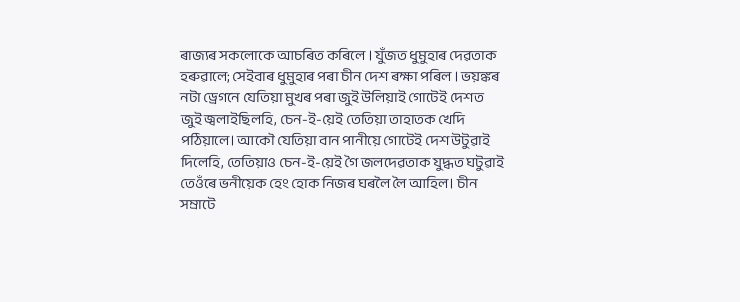ৰাজ্যৰ সকলোকে আচৰিত কৰিলে । যুঁজত ধুমুহাৰ দেৱতাক হৰুৱালে; সেইবাৰ ধুমুহাৰ পৰা চীন দেশ ৰক্ষা পৰিল । ভয়ঙ্কৰ নটা ড্ৰেগনে যেতিয়া মুখৰ পৰা জুই উলিয়াই গোটেই দেশত জুই জ্বলাইছিলহি, চেন-ই-য়েই তেতিয়া তাহাতক খেদি পঠিয়ালে। আকৌ যেতিয়া বান পানীয়ে গোটেই দেশ উটুৱাই দিলেহি, তেতিয়াও চেন-ই-য়েই গৈ জলদেৱতাক যুদ্ধত ঘটুৱাই তেওঁৰে ভনীয়েক হেং হোক নিজৰ ঘৰলৈ লৈ আহিল। চীন সম্রাটে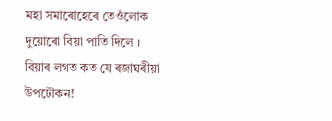মহা সমাৰোহেৰে তেওঁলোক দুয়োৰো বিয়া পাতি দিলে । বিয়াৰ লগত কত যে ৰজাঘৰীয়া উপঢৌকন!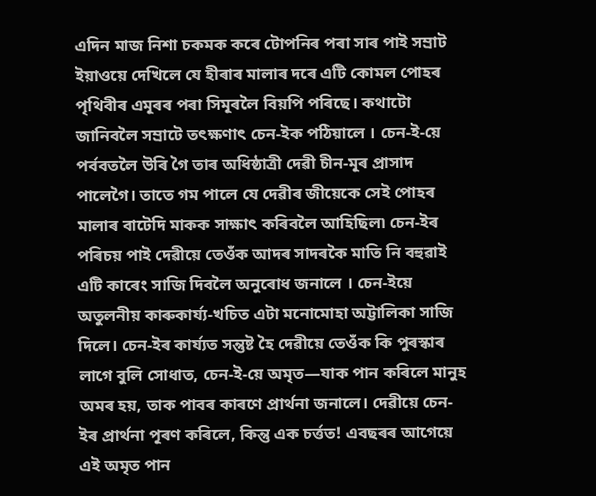এদিন মাজ নিশা চকমক কৰে টোপনিৰ পৰা সাৰ পাই সম্রাট ইয়াওয়ে দেখিলে যে হীৰাৰ মালাৰ দৰে এটি কোমল পোহৰ পৃথিবীৰ এমূৰৰ পৰা সিমূৰলৈ বিয়পি পৰিছে। কথাটো জানিবলৈ সম্রাটে তৎক্ষণাৎ চেন-ইক পঠিয়ালে । চেন-ই-য়ে পৰ্ববতলৈ উৰি গৈ তাৰ অধিষ্ঠাত্ৰী দেৱী চীন-মূৰ প্রাসাদ পালেগৈ। তাতে গম পালে যে দেৱীৰ জীয়েকে সেই পোহৰ মালাৰ বাটেদি মাকক সাক্ষাৎ কৰিবলৈ আহিছিল৷ চেন-ইৰ পৰিচয় পাই দেৱীয়ে তেওঁক আদৰ সাদৰকৈ মাতি নি বহুৱাই এটি কাৰেং সাজি দিবলৈ অনুৰোধ জনালে । চেন-ইয়ে অতুলনীয় কাৰুকাৰ্য্য-খচিত এটা মনোমোহা অট্টালিকা সাজি দিলে। চেন-ইৰ কাৰ্য্যত সন্তুষ্ট হৈ দেৱীয়ে তেওঁক কি পুৰস্কাৰ লাগে বুলি সোধাত, চেন-ই-য়ে অমৃত—যাক পান কৰিলে মানুহ অমৰ হয়, তাক পাবৰ কাৰণে প্ৰাৰ্থনা জনালে। দেৱীয়ে চেন-ইৰ প্ৰাৰ্থনা পূৰণ কৰিলে, কিন্তু এক চৰ্ত্তত! এবছৰৰ আগেয়ে এই অমৃত পান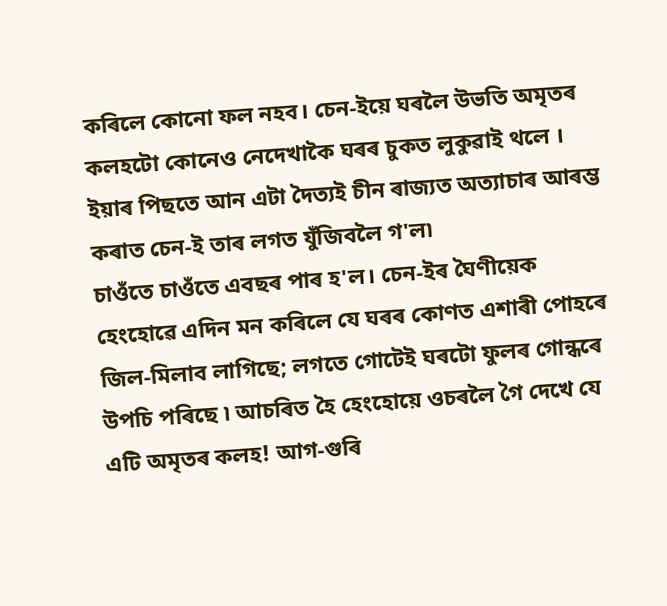কৰিলে কোনো ফল নহব। চেন-ইয়ে ঘৰলৈ উভতি অমৃতৰ কলহটো কোনেও নেদেখাকৈ ঘৰৰ চুকত লুকুৱাই থলে । ইয়াৰ পিছতে আন এটা দৈত্যই চীন ৰাজ্যত অত্যাচাৰ আৰম্ভ কৰাত চেন-ই তাৰ লগত যুঁজিবলৈ গ'ল৷
চাওঁতে চাওঁতে এবছৰ পাৰ হ'ল। চেন-ইৰ ঘৈণীয়েক হেংহোৱে এদিন মন কৰিলে যে ঘৰৰ কোণত এশাৰী পোহৰে জিল-মিলাব লাগিছে; লগতে গোটেই ঘৰটো ফুলৰ গোন্ধৰে উপচি পৰিছে ৷ আচৰিত হৈ হেংহোয়ে ওচৰলৈ গৈ দেখে যে এটি অমৃতৰ কলহ! আগ-গুৰি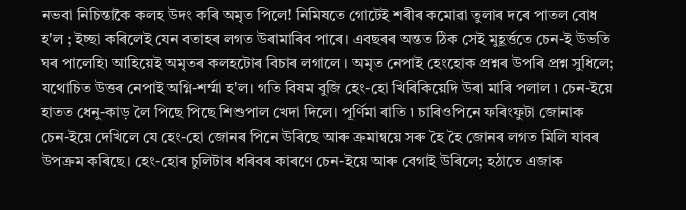নভবা নিচিন্তাকৈ কলহ উদং কৰি অমৃত পিলে! নিমিষতে গোটেই শৰীৰ কমোৱা তুলাৰ দৰে পাতল বোধ হ'ল ; ইচ্ছা কৰিলেই যেন বতাহৰ লগত উৰামাৰিব পাৰে। এবছৰৰ অন্তত ঠিক সেই মুহূৰ্ত্ততে চেন-ই উভতি ঘৰ পালেহি৷ আহিয়েই অমৃতৰ কলহটোৰ বিচাৰ লগালে । অমৃত নেপাই হেংহোক প্ৰশ্নৰ উপৰি প্ৰশ্ন সুধিলে; যথোচিত উত্তৰ নেপাই অগ্নি-শৰ্ম্মা হ'ল। গতি বিষম বুজি হেং-হো খিৰিকিয়েদি উৰা মাৰি পলাল ৷ চেন-ইয়ে হাতত ধেনু-কাড় লৈ পিছে পিছে শিশুপাল খেদা দিলে। পূর্ণিমা ৰাতি ৷ চাৰিওপিনে ফৰিংফুটা জোনাক চেন-ইয়ে দেখিলে যে হেং-হো জোনৰ পিনে উৰিছে আৰু ক্ৰমান্বয়ে সৰু হৈ হৈ জোনৰ লগত মিলি যাবৰ উপক্ৰম কৰিছে। হেং-হোৰ চুলিটাৰ ধৰিবৰ কাৰণে চেন-ইয়ে আৰু বেগাই উৰিলে; হঠাতে এজাক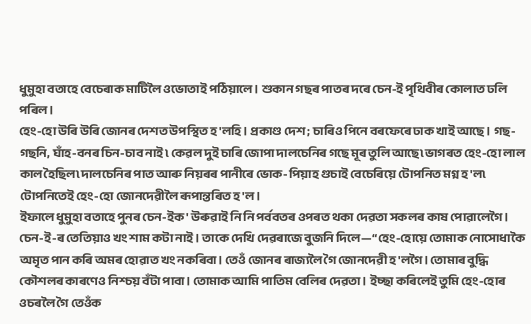ধুমুহা বতাহে বেচেৰাক মাটিলৈ ওভোতাই পঠিয়ালে। শুকান গছৰ পাতৰ দৰে চেন-ই পৃথিবীৰ কোলাত ঢলি পৰিল ।
হেং-হো উৰি উৰি জোনৰ দেশত উপস্থিত হ'লহি । প্রকাণ্ড দেশ; চাৰিও পিনে বৰফেৰে ঢাক খাই আছে। গছ-গছনি, ঘাঁহ-বনৰ চিন-চাব নাই ৷ কেৱল দুই চাৰি জোপা দালচেনিৰ গছে মূৰ তুলি আছে৷ ভাগৰত হেং-হো লাল কাল হৈছিল৷ দালচেনিৰ পাত আৰু নিয়ৰৰ পানীৰে ভোক-পিয়াহ গুচাই বেচেৰিয়ে টোপনিত মগ্ন হ'ল৷ টোপনিতেই হেং-হো জোনদেৱীলৈ ৰূপান্তৰিত হ'ল।
ইফালে ধুমুহা বতাহে পুনৰ চেন-ইক' উৰুৱাই নি নি পৰ্ববতৰ ওপৰত থকা দেৱতা সকলৰ কাষ পোৱালেগৈ। চেন-ই-ৰ তেতিয়াও খং শাম কটা নাই। তাকে দেখি দেৱৰাজে বুজনি দিলে—“হেং-হোয়ে তোমাক নোসোধাকৈ অমৃত পান কৰি অমৰ হোৱাত খং নকৰিবা। তেওঁ জোনৰ ৰাজ্যলৈ গৈ জোনদেৱী হ'লগৈ। তোমাৰ বুদ্ধি কৌশলৰ কাৰণেও নিশ্চয় বঁটা পাবা। তোমাক আমি পাতিম বেলিৰ দেৱতা। ইচ্ছা কৰিলেই তুমি হেং-হোৰ ওচৰলৈ গৈ তেওঁক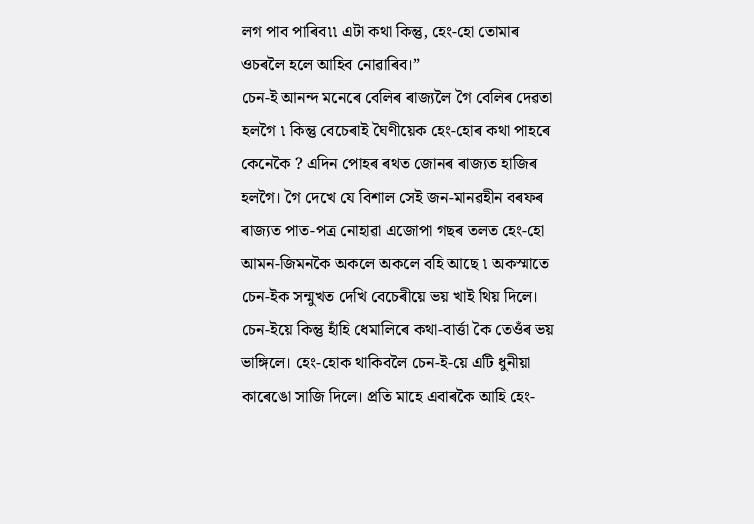লগ পাব পাৰিব৷৷ এটা কথা কিন্তু, হেং-হো তোমাৰ ওচৰলৈ হলে আহিব নোৱাৰিব।”
চেন-ই আনন্দ মনেৰে বেলিৰ ৰাজ্যলৈ গৈ বেলিৰ দেৱতা হলগৈ ৷ কিন্তু বেচেৰাই ঘৈণীয়েক হেং-হোৰ কথা পাহৰে কেনেকৈ ? এদিন পোহৰ ৰথত জোনৰ ৰাজ্যত হাজিৰ হলগৈ। গৈ দেখে যে বিশাল সেই জন-মানৱহীন বৰফৰ ৰাজ্যত পাত-পত্ৰ নোহাৱা এজোপা গছৰ তলত হেং-হো আমন-জিমনকৈ অকলে অকলে বহি আছে ৷ অকস্মাতে চেন-ইক সন্মুখত দেখি বেচেৰীয়ে ভয় খাই থিয় দিলে। চেন-ইয়ে কিন্তু হাঁহি ধেমালিৰে কথা-বাৰ্ত্তা কৈ তেওঁৰ ভয় ভাঙ্গিলে। হেং-হোক থাকিবলৈ চেন-ই-য়ে এটি ধুনীয়া কাৰেঙো সাজি দিলে। প্রতি মাহে এবাৰকৈ আহি হেং-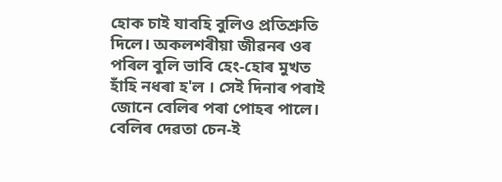হোক চাই যাবহি বুলিও প্রতিশ্রুতি দিলে। অকলশৰীয়া জীৱনৰ ওৰ পৰিল বুলি ভাবি হেং-হোৰ মুখত হাঁহি নধৰা হ'ল । সেই দিনাৰ পৰাই জোনে বেলিৰ পৰা পোহৰ পালে। বেলিৰ দেৱতা চেন-ই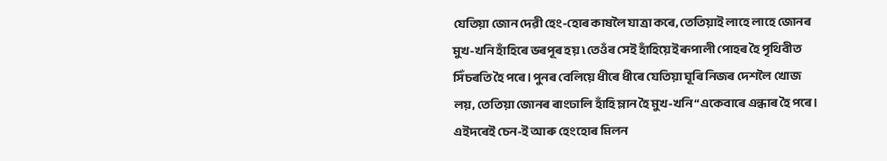যেতিয়া জোন দেৱী হেং-হোৰ কাষলৈ যাত্ৰা কৰে, তেতিয়াই লাহে লাহে জোনৰ মুখ-খনি হাঁহিৰে ভৰপূৰ হয় ৷ তেওঁৰ সেই হাঁহিয়েই ৰূপালী পোহৰ হৈ পৃথিবীত সিঁচৰতি হৈ পৰে। পুনৰ বেলিয়ে ধীৰে ধীৰে যেতিয়া ঘূৰি নিজৰ দেশলৈ খোজ লয়, তেতিয়া জোনৰ ৰাংঢালি হাঁহি ম্লান হৈ মুখ-খনি “একেবাৰে এন্ধাৰ হৈ পৰে। এইদৰেই চেন-ই আৰু হেংহোৰ মিলন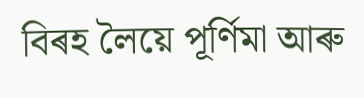বিৰহ লৈয়ে পূর্ণিমা আৰু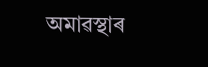অমাৱস্থাৰ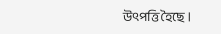উৎপত্তি হৈছে।